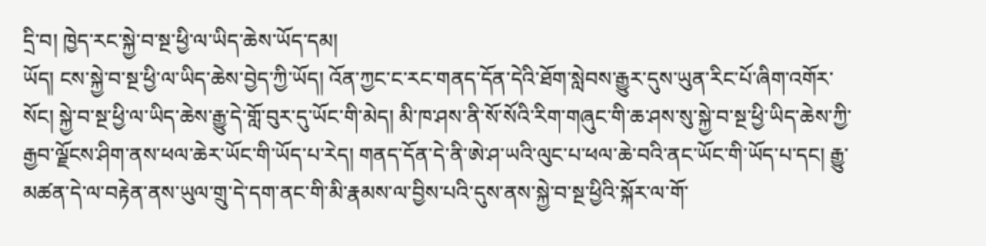དྲི་བ། ཁྱེད་རང་སྐྱེ་བ་སྔ་ཕྱི་ལ་ཡིད་ཆེས་ཡོད་དམ།
ཡོད། ངས་སྐྱེ་བ་སྔ་ཕྱི་ལ་ཡིད་ཆེས་བྱེད་ཀྱི་ཡོད། འོན་ཀྱང་ང་རང་གནད་དོན་དེའི་ཐོག་སླེབས་རྒྱུར་དུས་ཡུན་རིང་པོ་ཞིག་འགོར་སོང། སྐྱེ་བ་སྔ་ཕྱི་ལ་ཡིད་ཆེས་རྒྱུ་དེ་གློ་བུར་དུ་ཡོང་གི་མེད། མི་ཁ་ཤས་ནི་སོ་སོའི་རིག་གཞུང་གི་ཆ་ཤས་སུ་སྐྱེ་བ་སྔ་ཕྱི་ཡིད་ཆེས་ཀྱི་རྒྱབ་ལྗོངས་ཤིག་ནས་ཕལ་ཆེར་ཡོང་གི་ཡོད་པ་རེད། གནད་དོན་དེ་ནི་ཨེ་ཤ་ཡའི་ལུང་པ་ཕལ་ཆེ་བའི་ནང་ཡོང་གི་ཡོད་པ་དང། རྒྱུ་མཚན་དེ་ལ་བརྟེན་ནས་ཡུལ་གྲུ་དེ་དག་ནང་གི་མི་རྣམས་ལ་བྱིས་པའི་དུས་ནས་སྐྱེ་བ་སྔ་ཕྱིའི་སྐོར་ལ་གོ་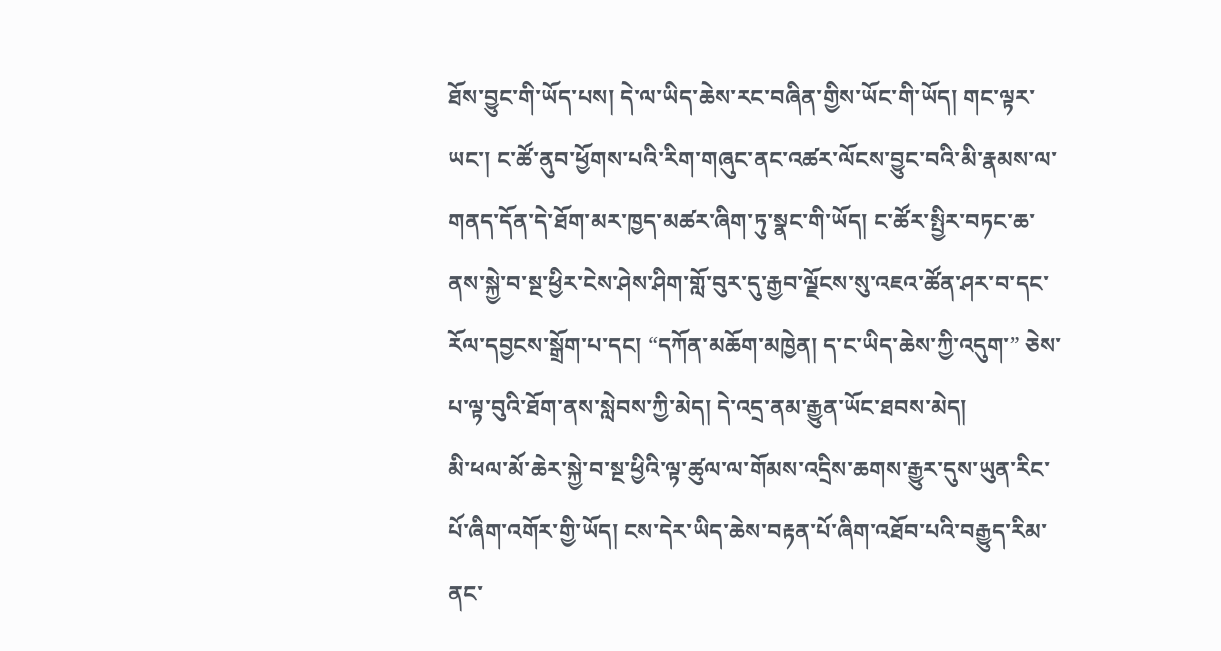ཐོས་བྱུང་གི་ཡོད་པས། དེ་ལ་ཡིད་ཆེས་རང་བཞིན་གྱིས་ཡོང་གི་ཡོད། གང་ལྟར་ཡང་། ང་ཚོ་ནུབ་ཕྱོགས་པའི་རིག་གཞུང་ནང་འཚར་ལོངས་བྱུང་བའི་མི་རྣམས་ལ་གནད་དོན་དེ་ཐོག་མར་ཁྱད་མཚར་ཞིག་ཏུ་སྣང་གི་ཡོད། ང་ཚོར་སྤྱིར་བཏང་ཆ་ནས་སྐྱེ་བ་སྔ་ཕྱིར་ངེས་ཤེས་ཤིག་གློ་བུར་དུ་རྒྱབ་ལྗོངས་སུ་འཇའ་ཚོན་ཤར་བ་དང་རོལ་དབྱངས་སྒྲོག་པ་དང། “དཀོན་མཆོག་མཁྱེན། ད་ང་ཡིད་ཆེས་ཀྱི་འདུག་” ཅེས་པ་ལྟ་བུའི་ཐོག་ནས་སླེབས་ཀྱི་མེད། དེ་འདྲ་ནམ་རྒྱུན་ཡོང་ཐབས་མེད།
མི་ཕལ་མོ་ཆེར་སྐྱེ་བ་སྔ་ཕྱིའི་ལྟ་ཚུལ་ལ་གོམས་འདྲིས་ཆགས་རྒྱུར་དུས་ཡུན་རིང་པོ་ཞིག་འགོར་གྱི་ཡོད། ངས་དེར་ཡིད་ཆེས་བརྟན་པོ་ཞིག་འཐོབ་པའི་བརྒྱུད་རིམ་ནང་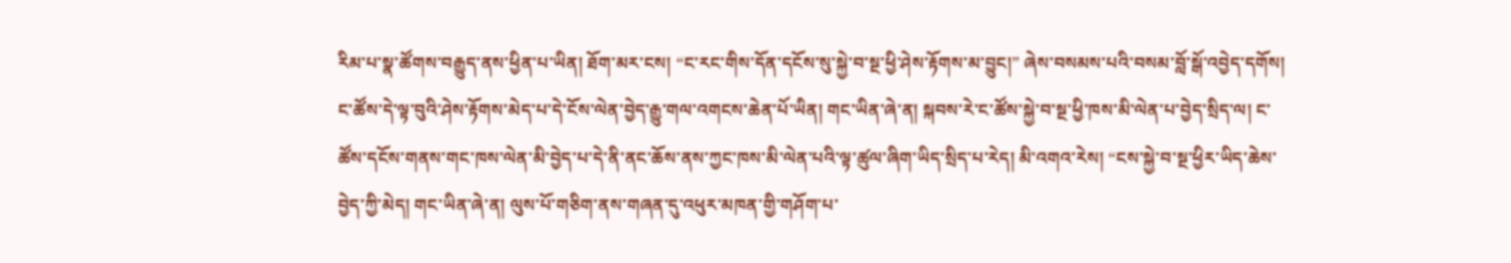རིམ་པ་སྣ་ཚོགས་བརྒྱུད་ནས་ཕྱིན་པ་ཡིན། ཐོག་མར་ངས། “ང་རང་གིས་དོན་དངོས་སུ་སྐྱེ་བ་སྔ་ཕྱི་ཤེས་རྟོགས་མ་བྱུང།” ཞེས་བསམས་པའི་བསམ་བློ་སྒོ་འབྱེད་དགོས། ང་ཚོས་དེ་ལྟ་བུའི་ཤེས་རྟོགས་མེད་པ་དེ་ངོས་ལེན་བྱེད་རྒྱུ་གལ་འགངས་ཆེན་པོ་ཡིན། གང་ཡིན་ཞེ་ན། སྐབས་རེ་ང་ཚོས་སྐྱེ་བ་སྔ་ཕྱི་ཁས་མི་ལེན་པ་བྱེད་སྲིད་ལ། ང་ཚོས་དངོས་གནས་གང་ཁས་ལེན་མི་བྱེད་པ་དེ་ནི་ནང་ཆོས་ནས་ཀྱང་ཁས་མི་ལེན་པའི་ལྟ་ཚུལ་ཞིག་ཡིད་སྲིད་པ་རེད། མི་འགའ་རེས། “ངས་སྐྱེ་བ་སྔ་ཕྱིར་ཡིད་ཆེས་བྱེད་ཀྱི་མེད། གང་ཡིན་ཞེ་ན། ལུས་པོ་གཅིག་ནས་གཞན་དུ་འཕུར་མཁན་གྱི་གཤོག་པ་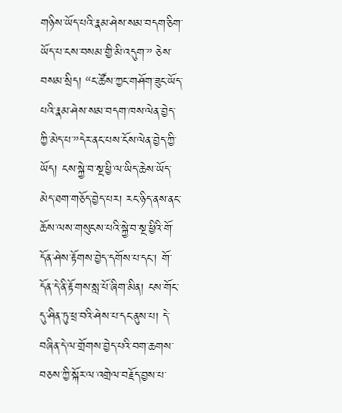གཉིས་ཡོད་པའི་རྣམ་ཤེས་སམ་བདག་ཅིག་ཡོད་པ་ངས་བསམ་གྱི་མི་འདུག་” ཅེས་བསམ་སྲིད། “ང་ཚོས་ཀྱང་གཤོག་ཟུང་ཡོད་པའི་རྣམ་ཤེས་སམ་བདག་ཁས་ལེན་བྱེད་ཀྱི་མེད་པ་”དེར་ནང་པས་ངོས་ལེན་བྱེད་ཀྱི་ཡོད། ངས་སྐྱེ་བ་སྔ་ཕྱི་ལ་ཡིད་ཆེས་ཡོད་མེད་ཐག་གཅོད་བྱེད་པར། རང་ཉིད་ནས་ནང་ཆོས་ལས་གསུངས་པའི་སྐྱེ་བ་སྔ་ཕྱིའི་གོ་དོན་ཤེས་རྟོགས་བྱེད་དགོས་པ་དང་། གོ་དོན་དེ་ནི་རྟོགས་སླ་པོ་ཞིག་མིན། ངས་གོང་དུ་ཤིན་ཏུ་ཕྲ་བའི་ཤེས་པ་དང་ནུས་པ། དེ་བཞིན་དེ་ལ་གྲོགས་བྱེད་པའི་བག་ཆགས་བཅས་ཀྱི་སྐོར་ལ་འགྲེལ་བརྗོད་བྱས་པ་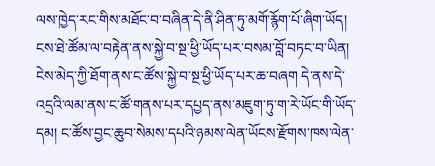ལས་ཁྱེད་རང་གིས་མཐོང་བ་བཞིན་དེ་ནི་ཤིན་ཏུ་མགོ་རྙོག་པོ་ཞིག་ཡོད།
ངས་ཐེ་ཚོམ་ལ་བརྟེན་ནས་སྐྱེ་བ་སྔ་ཕྱི་ཡོད་པར་བསམ་བློ་བཏང་བ་ཡིན། ངེས་མེད་ཀྱི་ཐོག་ནས་ང་ཚོས་སྐྱེ་བ་སྔ་ཕྱི་ཡོད་པར་ཆ་བཞག དེ་ནས་དེ་འདྲའི་ལམ་ནས་ང་ཚོ་གནས་པར་དཔྱད་ནས་མཇུག་ཏུ་ག་རེ་ཡོང་གི་ཡོད་དམ། ང་ཚོས་བྱང་ཆུབ་སེམས་དཔའི་ཉམས་ལེན་ཡོངས་རྫོགས་ཁས་ལེན་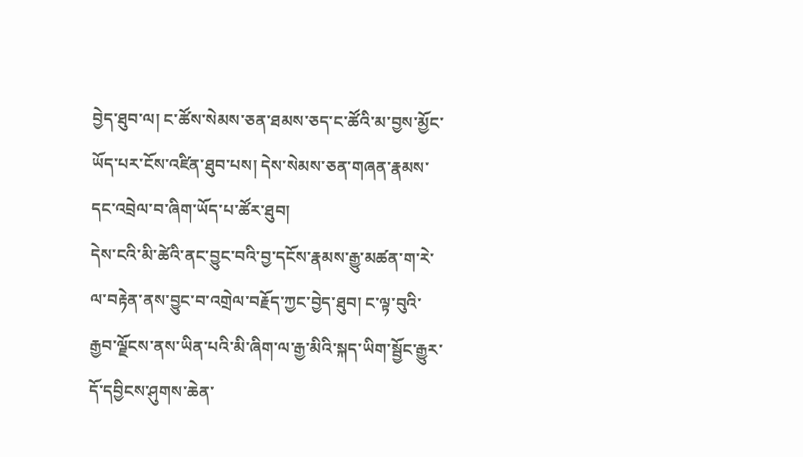བྱེད་ཐུབ་ལ། ང་ཚོས་སེམས་ཅན་ཐམས་ཅད་ང་ཚོའི་མ་བྱས་མྱོང་ཡོད་པར་ངོས་འཛིན་ཐུབ་པས། དེས་སེམས་ཅན་གཞན་རྣམས་དང་འབྲེལ་བ་ཞིག་ཡོད་པ་ཚོར་ཐུབ།
དེས་ངའི་མི་ཚེའི་ནང་བྱུང་བའི་བྱ་དངོས་རྣམས་རྒྱུ་མཚན་ག་རེ་ལ་བརྟེན་ནས་བྱུང་བ་འགྲེལ་བརྗོད་ཀྱང་བྱེད་ཐུབ། ང་ལྟ་བུའི་རྒྱབ་ལྗོངས་ནས་ཡིན་པའི་མི་ཞིག་ལ་རྒྱ་མིའི་སྐད་ཡིག་སྦྱོང་རྒྱུར་དོ་དབྱིངས་ཤུགས་ཆེན་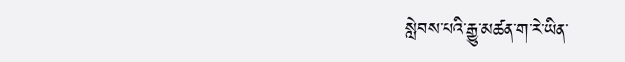སླེབས་པའི་རྒྱུ་མཚན་ག་རེ་ཡིན་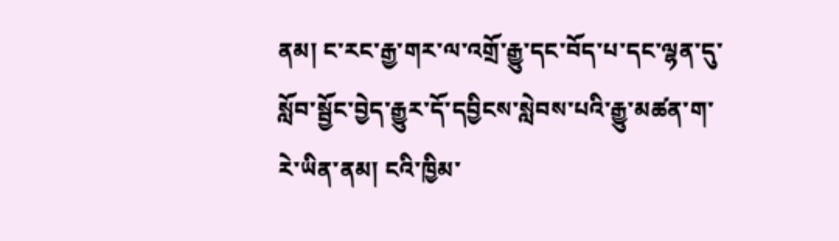ནམ། ང་རང་རྒྱ་གར་ལ་འགྲོ་རྒྱུ་དང་བོད་པ་དང་ལྷན་དུ་སློབ་སྦྱོང་བྱེད་རྒྱུར་དོ་དབྱིངས་སླེབས་པའི་རྒྱུ་མཚན་ག་རེ་ཡིན་ནམ། ངའི་ཁྱིམ་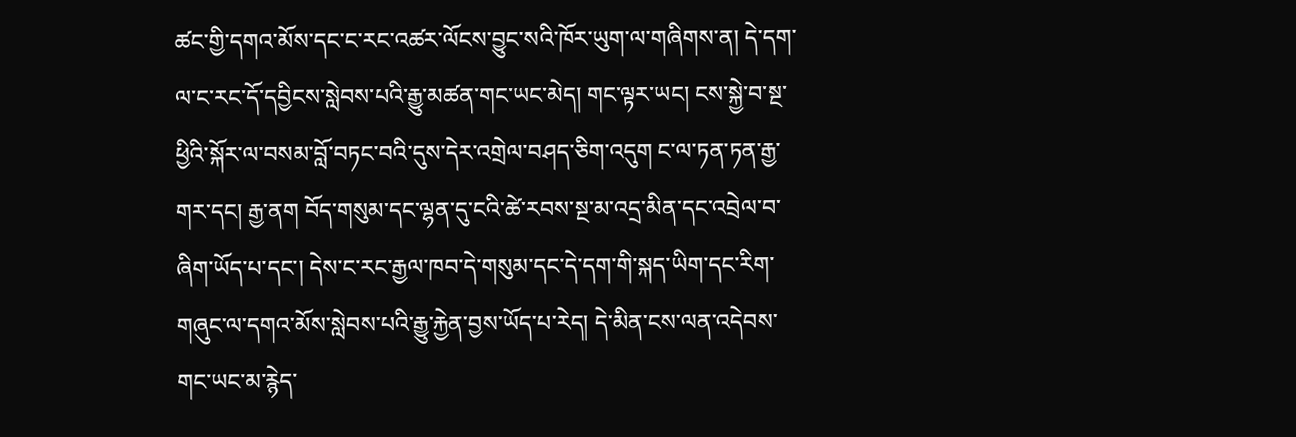ཚང་གྱི་དགའ་མོས་དང་ང་རང་འཚར་ལོངས་བྱུང་སའི་ཁོར་ཡུག་ལ་གཞིགས་ན། དེ་དག་ལ་ང་རང་དོ་དབྱིངས་སླེབས་པའི་རྒྱུ་མཚན་གང་ཡང་མེད། གང་ལྟར་ཡང། ངས་སྐྱེ་བ་སྔ་ཕྱིའི་སྐོར་ལ་བསམ་བློ་བཏང་བའི་དུས་དེར་འགྲེལ་བཤད་ཅིག་འདུག ང་ལ་ཏན་ཏན་རྒྱ་གར་དང། རྒྱ་ནག བོད་གསུམ་དང་ལྷན་དུ་ངའི་ཚེ་རབས་སྔ་མ་འདྲ་མིན་དང་འབྲེལ་བ་ཞིག་ཡོད་པ་དང་། དེས་ང་རང་རྒྱལ་ཁབ་དེ་གསུམ་དང་དེ་དག་གི་སྐད་ཡིག་དང་རིག་གཞུང་ལ་དགའ་མོས་སླེབས་པའི་རྒྱུ་རྐྱེན་བྱས་ཡོད་པ་རེད། དེ་མིན་ངས་ལན་འདེབས་གང་ཡང་མ་རྙེད་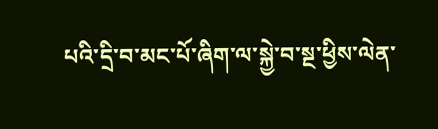པའི་དྲི་བ་མང་པོ་ཞིག་ལ་སྐྱེ་བ་སྔ་ཕྱིས་ལེན་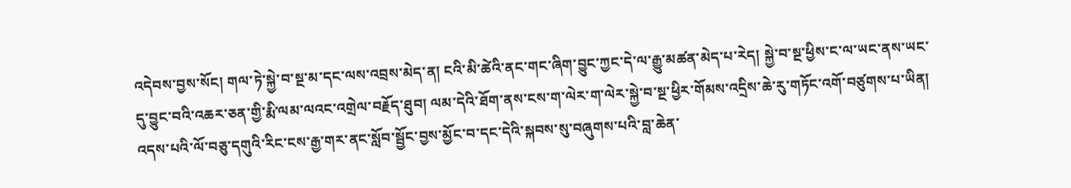འདེབས་བྱས་སོང། གལ་ཏེ་སྐྱེ་བ་སྔ་མ་དང་ལས་འབྲས་མེད་ན། ངའི་མི་ཚེའི་ནང་གང་ཞིག་བྱུང་ཀྱང་དེ་ལ་རྒྱུ་མཚན་མེད་པ་རེད། སྐྱེ་བ་སྔ་ཕྱིས་ང་ལ་ཡང་ནས་ཡང་དུ་བྱུང་བའི་འཆར་ཅན་གྱི་རྨི་ལམ་ལའང་འགྲེལ་བརྗོད་ཐུབ། ལམ་དེའི་ཐོག་ནས་ངས་ག་ལེར་ག་ལེར་སྐྱེ་བ་སྔ་ཕྱིར་གོམས་འདྲིས་ཆེ་རུ་གཏོང་འགོ་བཙུགས་པ་ཡིན།
འདས་པའི་ལོ་བཅུ་དགུའི་རིང་ངས་རྒྱ་གར་ནང་སློབ་སྦྱོང་བྱས་མྱོང་བ་དང་དེའི་སྐབས་སུ་བཞུགས་པའི་བླ་ཆེན་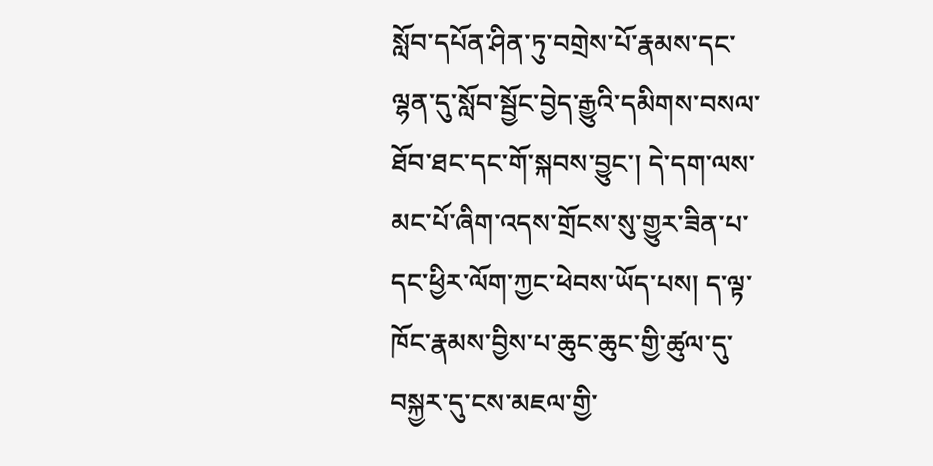སློབ་དཔོན་ཤིན་ཏུ་བགྲེས་པོ་རྣམས་དང་ལྷན་དུ་སློབ་སྦྱོང་བྱེད་རྒྱུའི་དམིགས་བསལ་ཐོབ་ཐང་དང་གོ་སྐབས་བྱུང་། དེ་དག་ལས་མང་པོ་ཞིག་འདས་གྲོངས་སུ་གྱུར་ཟིན་པ་དང་ཕྱིར་ལོག་ཀྱང་ཕེབས་ཡོད་པས། ད་ལྟ་ཁོང་རྣམས་བྱིས་པ་ཆུང་ཆུང་གྱི་ཚུལ་དུ་བསྐྱར་དུ་ངས་མཇལ་གྱི་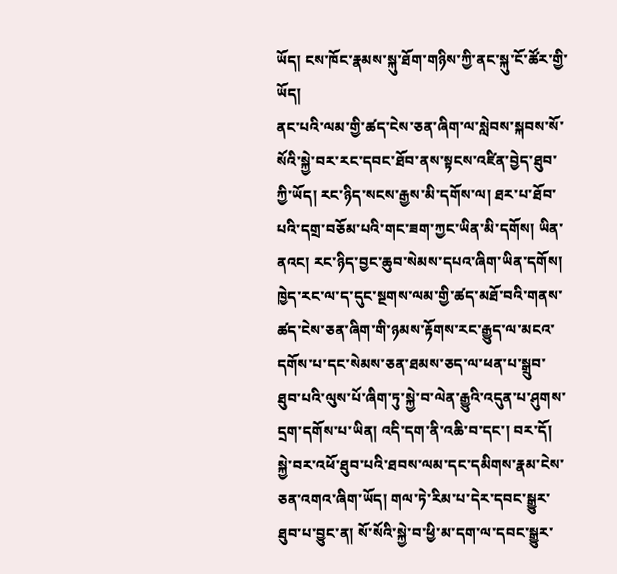ཡོད། ངས་ཁོང་རྣམས་སྐུ་ཐོག་གཉིས་ཀྱི་ནང་སྐུ་ངོ་ཚོར་གྱི་ཡོད།
ནང་པའི་ལམ་གྱི་ཚད་ངེས་ཅན་ཞིག་ལ་སླེབས་སྐབས་སོ་སོའི་སྐྱེ་བར་རང་དབང་ཐོབ་ནས་སྟངས་འཛིན་བྱེད་ཐུབ་ཀྱི་ཡོད། རང་ཉིད་སངས་རྒྱས་མི་དགོས་ལ། ཐར་པ་ཐོབ་པའི་དགྲ་བཅོམ་པའི་གང་ཟག་ཀྱང་ཡིན་མི་དགོས། ཡིན་ནའང། རང་ཉིད་བྱང་ཆུབ་སེམས་དཔའ་ཞིག་ཡིན་དགོས། ཁྱེད་རང་ལ་ད་དུང་སྔགས་ལམ་གྱི་ཚད་མཐོ་བའི་གནས་ཚད་ངེས་ཅན་ཞིག་གི་ཉམས་རྟོགས་རང་རྒྱུད་ལ་མངའ་དགོས་པ་དང་སེམས་ཅན་ཐམས་ཅད་ལ་ཕན་པ་སྒྲུབ་ཐུབ་པའི་ལུས་པོ་ཞིག་ཏུ་སྐྱེ་བ་ལེན་རྒྱུའི་འདུན་པ་ཤུགས་དྲག་དགོས་པ་ཡིན། འདི་དག་ནི་འཆི་བ་དང་། བར་དོ། སྐྱེ་བར་འཕོ་ཐུབ་པའི་ཐབས་ལམ་དང་དམིགས་རྣམ་ངེས་ཅན་འགའ་ཞིག་ཡོད། གལ་ཏེ་རིམ་པ་དེར་དབང་སྒྱུར་ཐུབ་པ་བྱུང་ན། སོ་སོའི་སྐྱེ་བ་ཕྱི་མ་དག་ལ་དབང་སྒྱུར་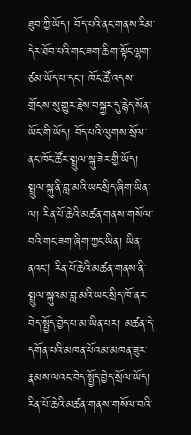ཐུབ་ཀྱི་ཡོད། བོད་པའི་ནང་གནས་རིམ་དེར་ཐོབ་པའི་གང་ཟག་ཆིག་སྟོང་ལྷག་ཙམ་ཡོད་པ་དང་། ཁོང་ཚོ་འདས་གྲོངས་སུ་གྱུར་རྗེས་བསྐྱར་དུ་རྙེད་སོན་ཡོང་གི་ཡོད། བོད་པའི་ལུགས་སྲོལ་ནང་ཁོང་ཚོར་སྤྲུལ་སྐུ་ཟེར་གྱི་ཡོད། སྤྲུལ་སྐུ་ནི་བླ་མའི་ཡང་སྲིད་ཞིག་ཡིན་ལ། རིན་པོ་ཆེའི་མཚན་གནས་གསོལ་བའི་གང་ཟག་ཞིག་ཀྱང་ཡིན། ཡིན་ནའང། རིན་པོ་ཆེའི་མཚན་གནས་ནི་སྤྲུལ་སྐུའམ་བླ་མའི་ཡང་སྲིད་ཁོ་ནར་བེད་སྤྱོད་བྱེད་པ་མ་ཡིན་པར། མཚན་དེ་དགོན་པའི་མཁན་པོའམ་མཁན་ཟུར་རྣམས་ལའང་བེད་སྤྱོད་བྱེད་སྲོལ་ཡོད། རིན་པོ་ཆེའི་མཚན་གནས་གསོལ་བའི་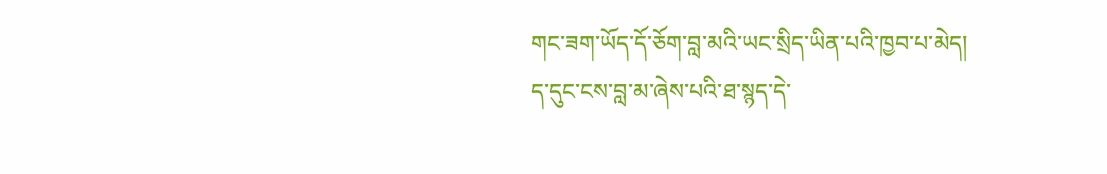གང་ཟག་ཡོད་དོ་ཅོག་བླ་མའི་ཡང་སྲིད་ཡིན་པའི་ཁྱབ་པ་མེད།
ད་དུང་ངས་བླ་མ་ཞེས་པའི་ཐ་སྙད་དེ་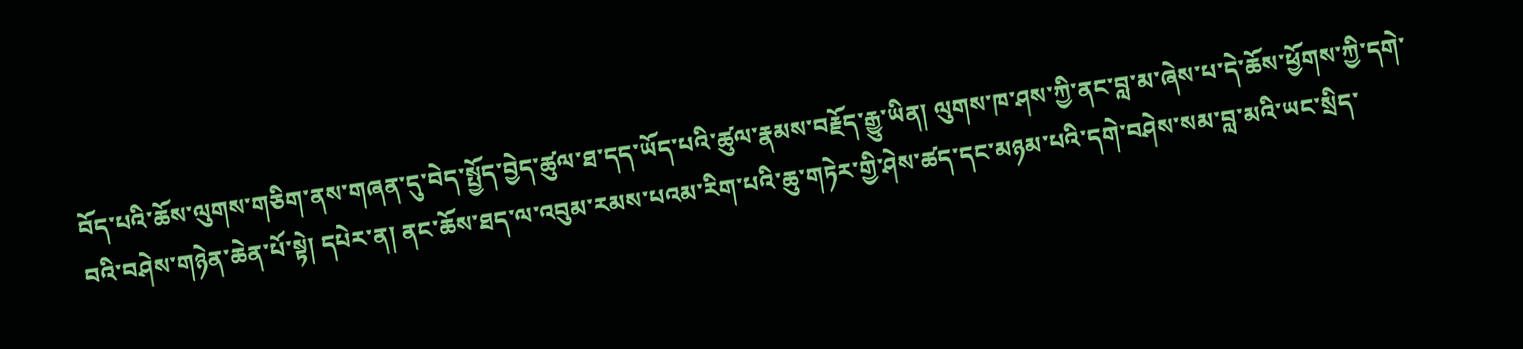བོད་པའི་ཆོས་ལུགས་གཅིག་ནས་གཞན་དུ་བེད་སྤྱོད་བྱེད་ཚུལ་ཐ་དད་ཡོད་པའི་ཚུལ་རྣམས་བརྗོད་རྒྱུ་ཡིན། ལུགས་ཁ་ཤས་ཀྱི་ནང་བླ་མ་ཞེས་པ་དེ་ཆོས་ཕྱོགས་ཀྱི་དགེ་བའི་བཤེས་གཉེན་ཆེན་པོ་སྟེ། དཔེར་ན། ནང་ཆོས་ཐད་ལ་འབུམ་རམས་པའམ་རིག་པའི་ཆུ་གཏེར་གྱི་ཤེས་ཚད་དང་མཉམ་པའི་དགེ་བཤེས་སམ་བླ་མའི་ཡང་སྲིད་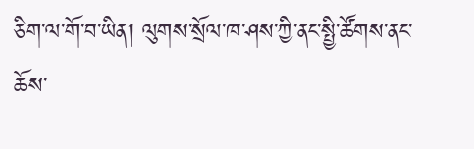ཅིག་ལ་གོ་བ་ཡིན། ལུགས་སྲོལ་ཁ་ཤས་ཀྱི་ནང་སྤྱི་ཚོགས་ནང་ཆོས་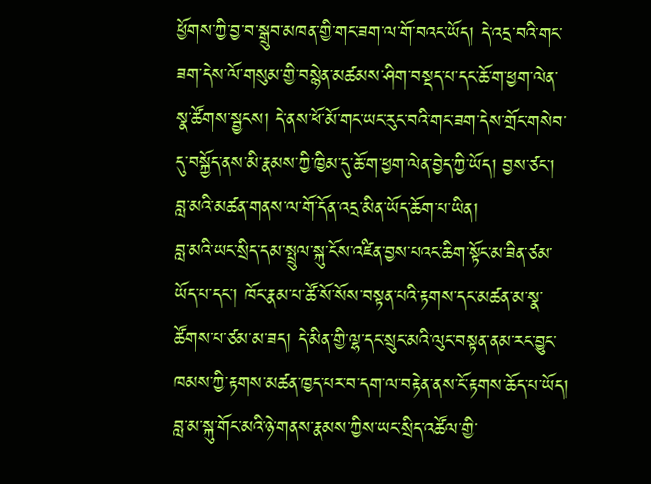ཕྱོགས་ཀྱི་བྱ་བ་སྒྲུབ་མཁན་གྱི་གང་ཟག་ལ་གོ་བའང་ཡོད། དེ་འདྲ་བའི་གང་ཟག་དེས་ལོ་གསུམ་གྱི་བསྙེན་མཚམས་ཤིག་བསྡད་པ་དང་ཆོ་ག་ཕྱག་ལེན་སྣ་ཚོགས་སྦྱངས། དེ་ནས་ཕོ་མོ་གང་ཡང་རུང་བའི་གང་ཟག་དེས་གྲོང་གསེབ་དུ་བསྐྱོད་ནས་མི་རྣམས་ཀྱི་ཁྱིམ་དུ་ཆོ་ག་ཕྱག་ལེན་བྱེད་ཀྱི་ཡོད། བྱས་ཙང་། བླ་མའི་མཚན་གནས་ལ་གོ་དོན་འདྲ་མིན་ཡོད་ཆོག་པ་ཡིན།
བླ་མའི་ཡང་སྲིད་དམ་སྤྲུལ་སྐུ་ངོས་འཛིན་བྱས་པའང་ཆིག་སྟོང་མ་ཟིན་ཙམ་ཡོད་པ་དང་། ཁོང་རྣམ་པ་ཚོ་སོ་སོས་བསྟན་པའི་རྟགས་དང་མཚན་མ་སྣ་ཚོགས་པ་ཙམ་མ་ཟད། དེ་མིན་གྱི་ལྷ་དང་སྲུང་མའི་ལུང་བསྟན་ནམ་རང་བྱུང་ཁམས་ཀྱི་རྟགས་མཚན་ཁྱད་པར་བ་དག་ལ་བརྟེན་ནས་ངོ་རྟགས་ཆོད་པ་ཡོད། བླ་མ་སྐུ་གོང་མའི་ཉེ་གནས་རྣམས་ཀྱིས་ཡང་སྲིད་འཚོལ་གྱི་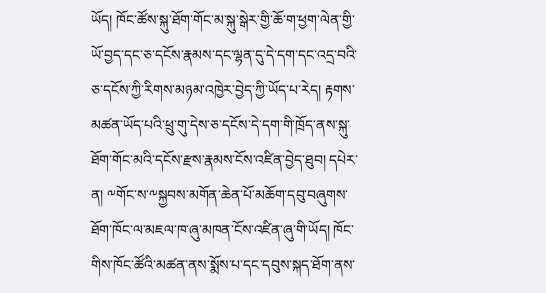ཡོད། ཁོང་ཚོས་སྐུ་ཐོག་གོང་མ་སྐུ་སྒེར་གྱི་ཆོ་ག་ཕྱག་ལེན་གྱི་ཡོ་བྱད་དང་ཅ་དངོས་རྣམས་དང་ལྷན་དུ་དེ་དག་དང་འདྲ་བའི་ཅ་དངོས་ཀྱི་རིགས་མཉམ་འཁྱེར་བྱེད་ཀྱི་ཡོད་པ་རེད། རྟགས་མཚན་ཡོད་པའི་ཕྲུ་གུ་དེས་ཅ་དངོས་དེ་དག་གི་ཁྲོད་ནས་སྐུ་ཐོག་གོང་མའི་དངོས་རྫས་རྣམས་ངོས་འཛིན་བྱེད་ཐུབ། དཔེར་ན། ༸གོང་ས་༸སྐྱབས་མགོན་ཆེན་པོ་མཆོག་དབུ་བཞུགས་ཐོག་ཁོང་ལ་མཇལ་ཁ་ཞུ་མཁན་ངོས་འཛིན་ཞུ་གི་ཡོད། ཁོང་གིས་ཁོང་ཚོའི་མཚན་ནས་སྨོས་པ་དང་དབུས་སྐད་ཐོག་ནས་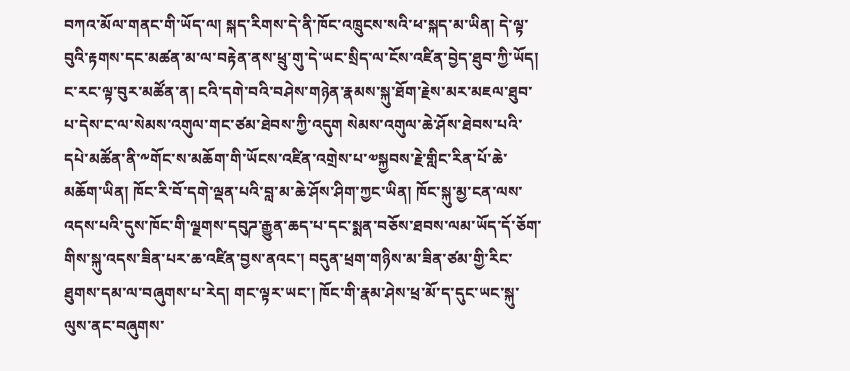བཀའ་མོལ་གནང་གི་ཡོད་ལ། སྐད་རིགས་དེ་ནི་ཁོང་འཁྲུངས་སའི་ཕ་སྐད་མ་ཡིན། དེ་ལྟ་བུའི་རྟགས་དང་མཚན་མ་ལ་བརྟེན་ནས་ཕྲུ་གུ་དེ་ཡང་སྲིད་ལ་ངོས་འཛིན་བྱེད་ཐུབ་ཀྱི་ཡོད།
ང་རང་ལྟ་བུར་མཚོན་ན། ངའི་དགེ་བའི་བཤེས་གཉེན་རྣམས་སྐུ་ཐོག་རྗེས་མར་མཇལ་ཐུབ་པ་དེས་ང་ལ་སེམས་འགུལ་གང་ཙམ་ཐེབས་ཀྱི་འདུག སེམས་འགུལ་ཆེ་ཤོས་ཐེབས་པའི་དཔེ་མཚོན་ནི་༸གོང་ས་མཆོག་གི་ཡོངས་འཛིན་འགྲེས་པ་༧སྐྱབས་རྗེ་གླིང་རིན་པོ་ཆེ་མཆོག་ཡིན། ཁོང་རི་བོ་དགེ་ལྡན་པའི་བླ་མ་ཆེ་ཤོས་ཤིག་ཀྱང་ཡིན། ཁོང་སྐུ་མྱ་ངན་ལས་འདས་པའི་དུས་ཁོང་གི་ལྗགས་དབུཌ་རྒྱུན་ཆད་པ་དང་སྨན་བཅོས་ཐབས་ལམ་ཡོད་དོ་ཅོག་གིས་སྐུ་འདས་ཟིན་པར་ཆ་འཛིན་བྱས་ནའང་། བདུན་ཕྲག་གཉིས་མ་ཟིན་ཙམ་གྱི་རིང་ཐུགས་དམ་ལ་བཞུགས་པ་རེད། གང་ལྟར་ཡང་། ཁོང་གི་རྣམ་ཤེས་ཕྲ་མོ་ད་དུང་ཡང་སྐུ་ལུས་ནང་བཞུགས་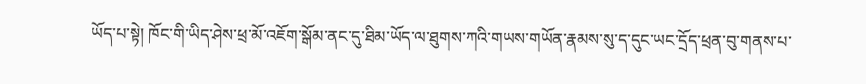ཡོད་པ་སྟེ། ཁོང་གི་ཡིད་ཤེས་ཕྲ་མོ་འཇོག་སྒོམ་ནང་དུ་ཐིམ་ཡོད་ལ་ཐུགས་ཀའི་གཡས་གཡོན་རྣམས་སུ་ད་དུང་ཡང་དྲོད་ཕྲན་བུ་གནས་པ་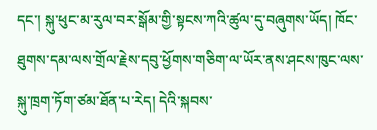དང་། སྐུ་ཕུང་མ་རུལ་བར་སྒོམ་གྱི་སྟངས་ཀའི་ཚུལ་དུ་བཞུགས་ཡོད། ཁོང་ཐུགས་དམ་ལས་གྲོལ་རྗེས་དབུ་ཕྱོགས་གཅིག་ལ་ཡོར་ནས་ཤངས་ཁུང་ལས་སྐུ་ཁྲག་ཏོག་ཙམ་ཐོན་པ་རེད། དེའི་སྐབས་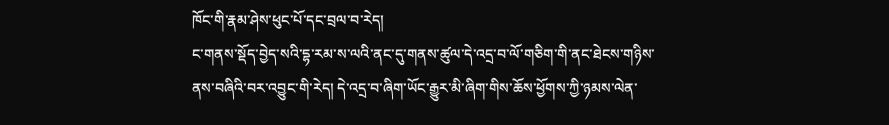ཁོང་གི་རྣམ་ཤེས་ཕུང་པོ་དང་བྲལ་བ་རེད།
ང་གནས་སྡོད་བྱེད་སའི་དྷ་རམ་ས་ལའི་ནང་དུ་གནས་ཚུལ་དེ་འདྲ་བ་ལོ་གཅིག་གི་ནང་ཐེངས་གཉིས་ནས་བཞིའི་བར་འབྱུང་གི་རེད། དེ་འདྲ་བ་ཞིག་ཡོང་རྒྱུར་མི་ཞིག་གིས་ཆོས་ཕྱོགས་ཀྱི་ཉམས་ལེན་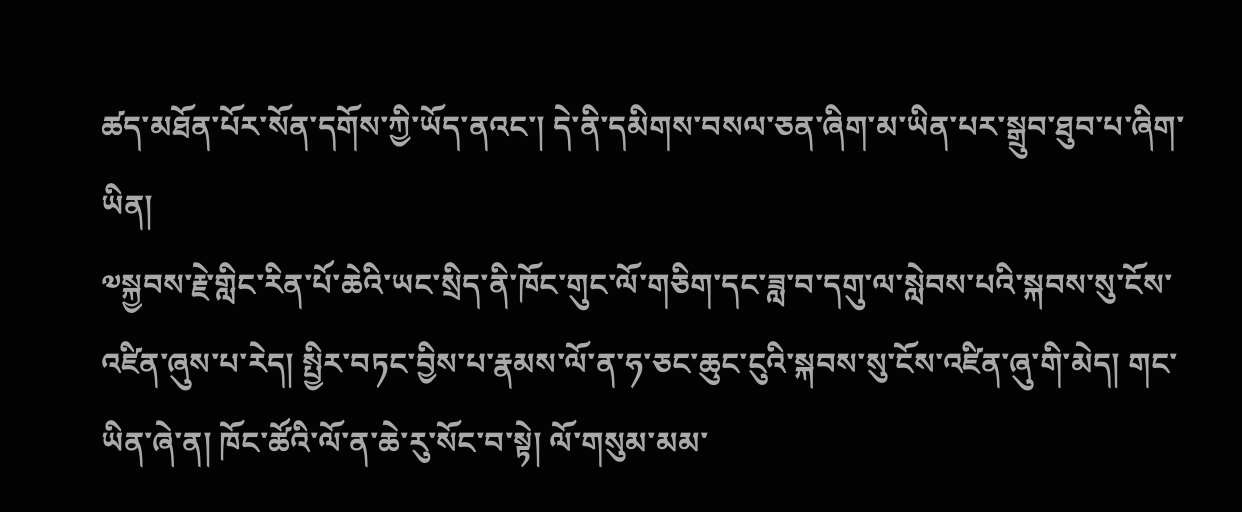ཚད་མཐོན་པོར་སོན་དགོས་ཀྱི་ཡོད་ནའང་། དེ་ནི་དམིགས་བསལ་ཅན་ཞིག་མ་ཡིན་པར་སྒྲུབ་ཐུབ་པ་ཞིག་ཡིན།
༧སྐྱབས་རྗེ་གླིང་རིན་པོ་ཆེའི་ཡང་སྲིད་ནི་ཁོང་གུང་ལོ་གཅིག་དང་ཟླ་བ་དགུ་ལ་སླེབས་པའི་སྐབས་སུ་ངོས་འཛིན་ཞུས་པ་རེད། སྤྱིར་བཏང་བྱིས་པ་རྣམས་ལོ་ན་ཧ་ཅང་ཆུང་ངུའི་སྐབས་སུ་ངོས་འཛིན་ཞུ་གི་མེད། གང་ཡིན་ཞེ་ན། ཁོང་ཚོའི་ལོ་ན་ཆེ་རུ་སོང་བ་སྟེ། ལོ་གསུམ་མམ་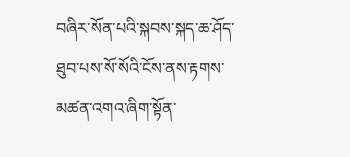བཞིར་སོན་པའི་སྐབས་སྐད་ཆ་ཤོད་ཐུབ་པས་སོ་སོའི་ངོས་ནས་རྟགས་མཚན་འགའ་ཞིག་སྟོན་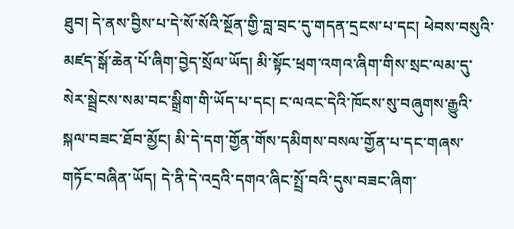ཐུབ། དེ་ནས་བྱིས་པ་དེ་སོ་སོའི་སྔོན་གྱི་བླ་བྲང་དུ་གདན་དྲངས་པ་དང། ཕེབས་བསུའི་མཛད་སྒོ་ཆེན་པོ་ཞིག་བྱེད་སྲོལ་ཡོད། མི་སྟོང་ཕྲག་འགའ་ཞིག་གིས་སྲང་ལམ་དུ་སེར་སྦྲེངས་སམ་བང་སྒྲིག་གི་ཡོད་པ་དང། ང་ལའང་དེའི་ཁོངས་སུ་བཞུགས་རྒྱུའི་སྐལ་བཟང་ཐོབ་མྱོང། མི་དེ་དག་གྱོན་གོས་དམིགས་བསལ་གྱོན་པ་དང་གཞས་གཏོང་བཞིན་ཡོད། དེ་ནི་དེ་འདྲའི་དགའ་ཞིང་སྤྲོ་བའི་དུས་བཟང་ཞིག་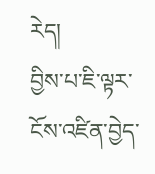རེད།
བྱིས་པ་ཇི་ལྟར་ངོས་འཛིན་བྱེད་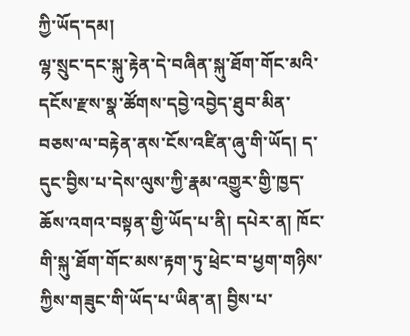ཀྱི་ཡོད་དམ།
ལྷ་སྲུང་དང་སྐུ་རྟེན་དེ་བཞིན་སྐུ་ཐོག་གོང་མའི་དངོས་རྫས་སྣ་ཚོགས་དབྱེ་འབྱེད་ཐུབ་མིན་བཅས་ལ་བརྟེན་ནས་ངོས་འཛིན་ཞུ་གི་ཡོད། ད་དུང་བྱིས་པ་དེས་ལུས་ཀྱི་རྣམ་འགྱུར་གྱི་ཁྱད་ཆོས་འགའ་བསྟན་གྱི་ཡོད་པ་ནི། དཔེར་ན། ཁོང་གི་སྐུ་ཐོག་གོང་མས་རྟག་ཏུ་ཕྲེང་བ་ཕྱག་གཉིས་ཀྱིས་གཟུང་གི་ཡོད་པ་ཡིན་ན། བྱིས་པ་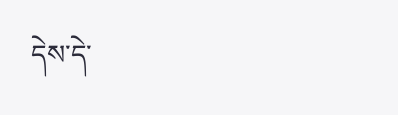དེས་དེ་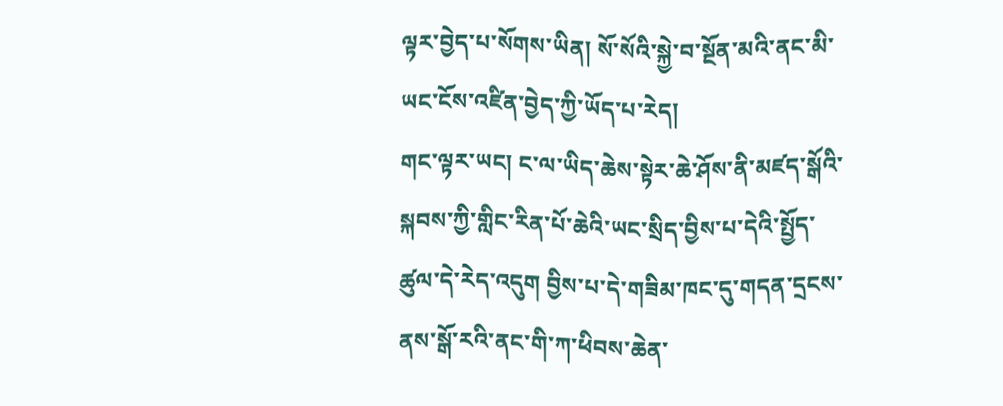ལྟར་བྱེད་པ་སོགས་ཡིན། སོ་སོའི་སྐྱེ་བ་སྔོན་མའི་ནང་མི་ཡང་ངོས་འཛིན་བྱེད་ཀྱི་ཡོད་པ་རེད།
གང་ལྟར་ཡང། ང་ལ་ཡིད་ཆེས་སྟེར་ཆེ་ཤོས་ནི་མཛད་སྒོའི་སྐབས་ཀྱི་གླིང་རིན་པོ་ཆེའི་ཡང་སྲིད་བྱིས་པ་དེའི་སྤྱོད་ཚུལ་དེ་རེད་འདུག བྱིས་པ་དེ་གཟིམ་ཁང་དུ་གདན་དྲངས་ནས་སྒོ་རའི་ནང་གི་ཀ་ཕིབས་ཆེན་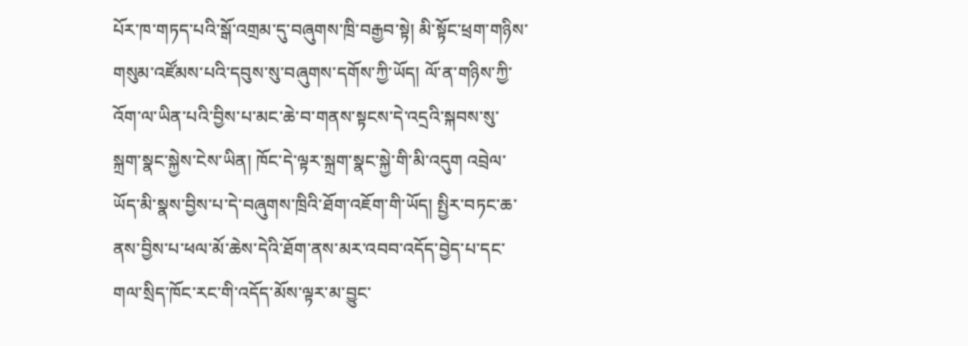པོར་ཁ་གཏད་པའི་སྒོ་འགྲམ་དུ་བཞུགས་ཁྲི་བརྒྱབ་སྟེ། མི་སྟོང་ཕྲག་གཉིས་གསུམ་འཛོམས་པའི་དབུས་སུ་བཞུགས་དགོས་ཀྱི་ཡོད། ལོ་ན་གཉིས་ཀྱི་འོག་ལ་ཡིན་པའི་བྱིས་པ་མང་ཆེ་བ་གནས་སྟངས་དེ་འདྲའི་སྐབས་སུ་སྐྲག་སྣང་སྐྱེས་ངེས་ཡིན། ཁོང་དེ་ལྟར་སྐྲག་སྣང་སྐྱེ་གི་མི་འདུག འབྲེལ་ཡོད་མི་སྣས་བྱིས་པ་དེ་བཞུགས་ཁྲིའི་ཐོག་འཇོག་གི་ཡོད། སྤྱིར་བཏང་ཆ་ནས་བྱིས་པ་ཕལ་མོ་ཆེས་དེའི་ཐོག་ནས་མར་འབབ་འདོད་བྱེད་པ་དང་གལ་སྲིད་ཁོང་རང་གི་འདོད་མོས་ལྟར་མ་བྱུང་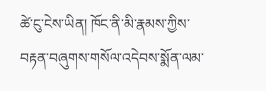ཚེ་ངུ་ངེས་ཡིན། ཁོང་ནི་མི་རྣམས་ཀྱིས་བརྟན་བཞུགས་གསོལ་འདེབས་སྨོན་ལམ་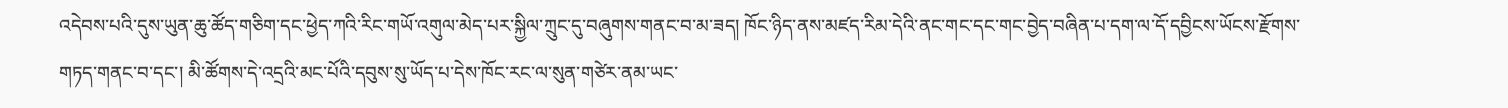འདེབས་པའི་དུས་ཡུན་ཆུ་ཚོད་གཅིག་དང་ཕྱེད་ཀའི་རིང་གཡོ་འགུལ་མེད་པར་སྐྱིལ་ཀྲུང་དུ་བཞུགས་གནང་བ་མ་ཟད། ཁོང་ཉིད་ནས་མཛད་རིམ་དེའི་ནང་གང་དང་གང་བྱེད་བཞིན་པ་དག་ལ་དོ་དབྱིངས་ཡོངས་རྫོགས་གཏད་གནང་བ་དང་། མི་ཚོགས་དེ་འདྲའི་མང་པོའི་དབུས་སུ་ཡོད་པ་དེས་ཁོང་རང་ལ་སུན་གཙེར་ནམ་ཡང་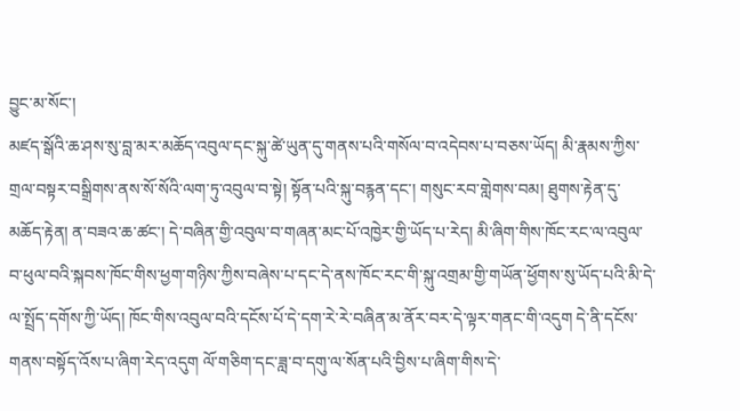བྱུང་མ་སོང་།
མཛད་སྒོའི་ཆ་ཤས་སུ་བླ་མར་མཆོད་འབུལ་དང་སྐུ་ཚེ་ཡུན་དུ་གནས་པའི་གསོལ་བ་འདེབས་པ་བཅས་ཡོད། མི་རྣམས་ཀྱིས་གྲལ་བསྟར་བསྒྲིགས་ནས་སོ་སོའི་ལག་ཏུ་འབུལ་བ་སྟེ། སྟོན་པའི་སྐུ་བརྙན་དང་། གསུང་རབ་གླེགས་བམ། ཐུགས་རྟེན་དུ་མཆོད་རྟེན། ན་བཟའ་ཆ་ཚང་། དེ་བཞིན་གྱི་འབུལ་བ་གཞན་མང་པོ་འཁྱེར་གྱི་ཡོད་པ་རེད། མི་ཞིག་གིས་ཁོང་རང་ལ་འབུལ་བ་ཕུལ་བའི་སྐབས་ཁོང་གིས་ཕྱག་གཉིས་ཀྱིས་བཞེས་པ་དང་དེ་ནས་ཁོང་རང་གི་སྐུ་འགྲམ་གྱི་གཡོན་ཕྱོགས་སུ་ཡོད་པའི་མི་དེ་ལ་སྤྲོད་དགོས་ཀྱི་ཡོད། ཁོང་གིས་འབུལ་བའི་དངོས་པོ་དེ་དག་རེ་རེ་བཞིན་མ་ནོར་བར་དེ་ལྟར་གནང་གི་འདུག དེ་ནི་དངོས་གནས་བསྟོད་འོས་པ་ཞིག་རེད་འདུག ལོ་གཅིག་དང་ཟླ་བ་དགུ་ལ་སོན་པའི་བྱིས་པ་ཞིག་གིས་དེ་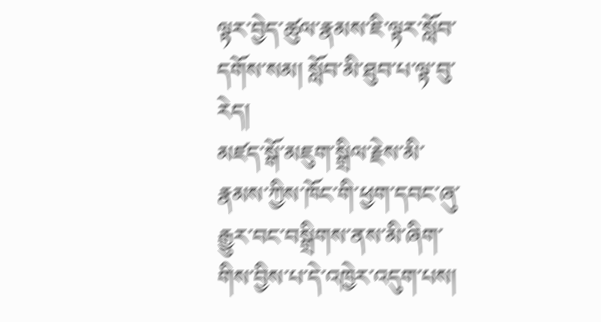ལྟར་བྱེད་ཚུལ་རྣམས་ཇི་ལྟར་སློབ་དགོས་སམ། སློབ་མི་ཐུབ་པ་ལྟ་བུ་རེད།
མཛད་སྒོ་མཇུག་སྒྲིལ་རྗེས་མི་རྣམས་ཀྱིས་ཁོང་གི་ཕྱག་དབང་ཞུ་རྒྱུར་བང་བསྒྲིགས་ནས་མི་ཞིག་གིས་བྱིས་པ་དེ་འཁྱེར་འདུག་པས།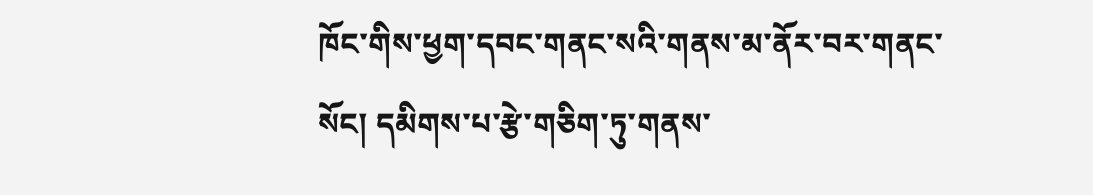ཁོང་གིས་ཕྱག་དབང་གནང་སའི་གནས་མ་ནོར་བར་གནང་སོང། དམིགས་པ་རྩེ་གཅིག་ཏུ་གནས་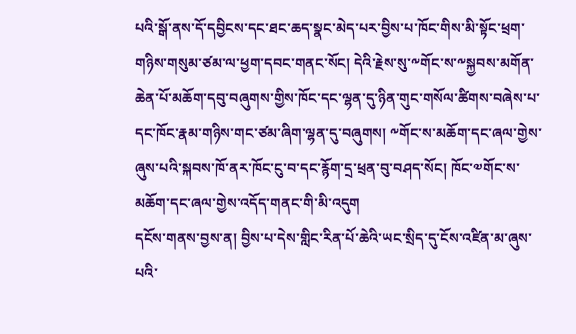པའི་སྒོ་ནས་དོ་དབྱིངས་དང་ཐང་ཆད་སྣང་མེད་པར་བྱིས་པ་ཁོང་གིས་མི་སྟོང་ཕྲག་གཉིས་གསུམ་ཙམ་ལ་ཕྱག་དབང་གནང་སོང། དེའི་རྗེས་སུ་༸གོང་ས་༸སྐྱབས་མགོན་ཆེན་པོ་མཆོག་དབུ་བཞུགས་གྱིས་ཁོང་དང་ལྷན་དུ་ཉིན་གུང་གསོལ་ཚིགས་བཞེས་པ་དང་ཁོང་རྣམ་གཉིས་གང་ཙམ་ཞིག་ལྷན་དུ་བཞུགས། ༸གོང་ས་མཆོག་དང་ཞལ་གྱེས་ཞུས་པའི་སྐབས་ཁོ་ནར་ཁོང་ངུ་བ་དང་རྙོག་དྲ་ཕྲན་བུ་བཤད་སོང། ཁོང་༧གོང་ས་མཆོག་དང་ཞལ་གྱེས་འདོད་གནང་གི་མི་འདུག
དངོས་གནས་བྱས་ན། བྱིས་པ་དེས་གླིང་རིན་པོ་ཆེའི་ཡང་སྲིད་དུ་ངོས་འཛིན་མ་ཞུས་པའི་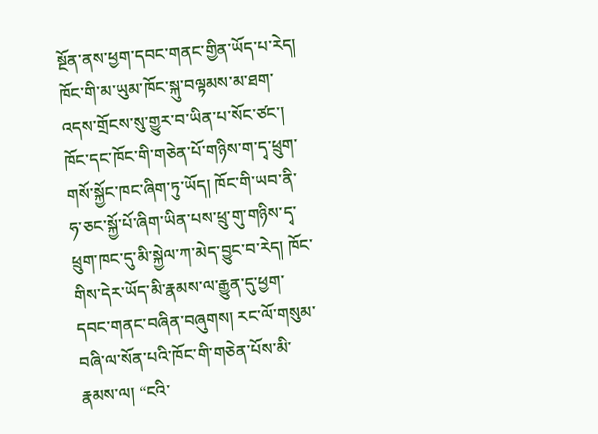སྔོན་ནས་ཕྱག་དབང་གནང་གྱིན་ཡོད་པ་རེད། ཁོང་གི་མ་ཡུམ་ཁོང་སྐུ་བལྟམས་མ་ཐག་འདས་གྲོངས་སུ་གྱུར་བ་ཡིན་པ་སོང་ཙང་། ཁོང་དང་ཁོང་གི་གཅེན་པོ་གཉིས་ག་དྭ་ཕྲུག་གསོ་སྐྱོང་ཁང་ཞིག་ཏུ་ཡོད། ཁོང་གི་ཡབ་ནི་ཧ་ཅང་སྐྱོ་པོ་ཞིག་ཡིན་པས་ཕྲུ་གུ་གཉིས་དྭ་ཕྲུག་ཁང་དུ་མི་སྐྱེལ་ཀ་མེད་བྱུང་བ་རེད། ཁོང་གིས་དེར་ཡོད་མི་རྣམས་ལ་རྒྱུན་དུ་ཕྱག་དབང་གནང་བཞིན་བཞུགས། རང་ལོ་གསུམ་བཞི་ལ་སོན་པའི་ཁོང་གི་གཅེན་པོས་མི་རྣམས་ལ། “ངའི་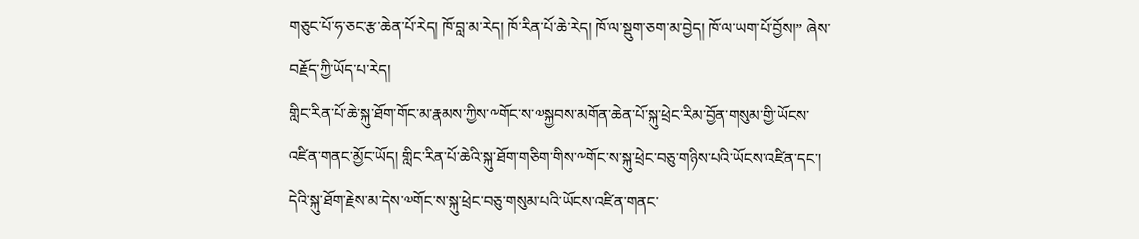གཅུང་པོ་ཧ་ཅང་རྩ་ཆེན་པོ་རེད། ཁོ་བླ་མ་རེད། ཁོ་རིན་པོ་ཆེ་རེད། ཁོ་ལ་སྡུག་ཅག་མ་བྱེད། ཁོ་ལ་ཡག་པོ་བྱོས།” ཞེས་བརྗོད་ཀྱི་ཡོད་པ་རེད།
གླིང་རིན་པོ་ཆེ་སྐུ་ཐོག་གོང་མ་རྣམས་ཀྱིས་༸གོང་ས་༧སྐྱབས་མགོན་ཆེན་པོ་སྐུ་ཕྲེང་རིམ་བྱོན་གསུམ་གྱི་ཡོངས་འཛིན་གནང་མྱོང་ཡོད། གླིང་རིན་པོ་ཆེའི་སྐུ་ཐོག་གཅིག་གིས་༸གོང་ས་སྐུ་ཕྲེང་བཅུ་གཉིས་པའི་ཡོངས་འཛིན་དང་། དེའི་སྐུ་ཐོག་རྗེས་མ་དེས་༧གོང་ས་སྐུ་ཕྲེང་བཅུ་གསུམ་པའི་ཡོངས་འཛིན་གནང་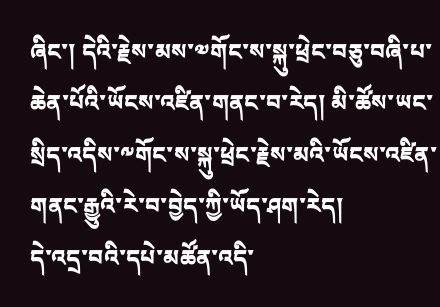ཞིང་། དེའི་རྗེས་མས་༧གོང་ས་སྐུ་ཕྲེང་བཅུ་བཞི་པ་ཆེན་པོའི་ཡོངས་འཛིན་གནང་བ་རེད། མི་ཚོས་ཡང་སྲིད་འདིས་༸གོང་ས་སྐུ་ཕྲེང་རྗེས་མའི་ཡོངས་འཛིན་གནང་རྒྱུའི་རེ་བ་བྱེད་ཀྱི་ཡོད་ཤག་རེད།
དེ་འདྲ་བའི་དཔེ་མཚོན་འདི་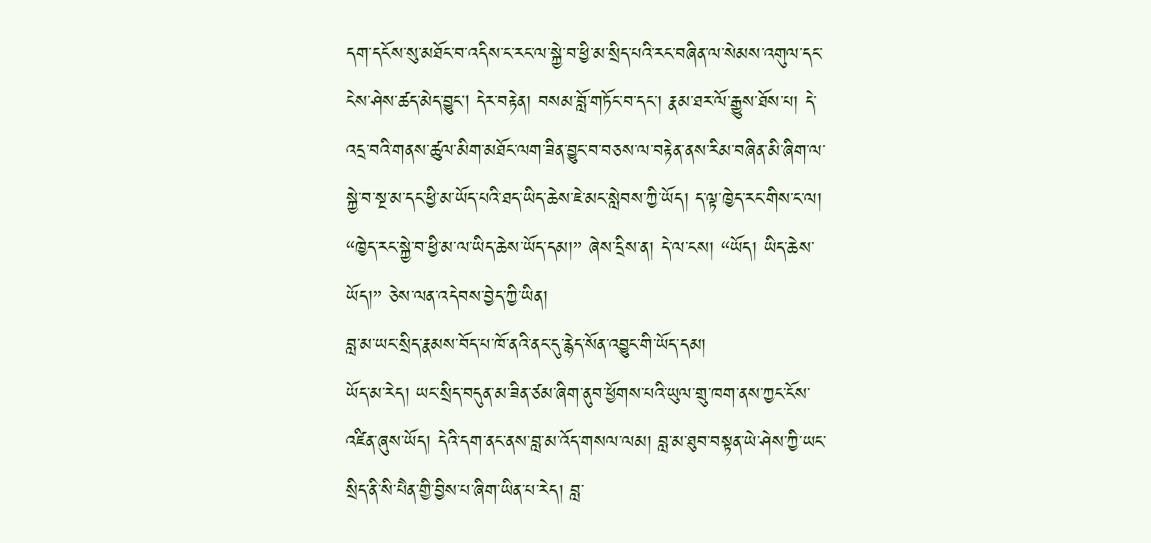དག་དངོས་སུ་མཐོང་བ་འདིས་ང་རང་ལ་སྐྱེ་བ་ཕྱི་མ་སྲིད་པའི་རང་བཞིན་ལ་སེམས་འགུལ་དང་ངེས་ཤེས་ཚད་མེད་བྱུང། དེར་བརྟེན། བསམ་བློ་གཏོང་བ་དང་། རྣམ་ཐར་ལོ་རྒྱུས་ཐོས་པ། དེ་འདྲ་བའི་གནས་ཚུལ་མིག་མཐོང་ལག་ཟིན་བྱུང་བ་བཅས་ལ་བརྟེན་ནས་རིམ་བཞིན་མི་ཞིག་ལ་སྐྱེ་བ་སྔ་མ་དང་ཕྱི་མ་ཡོད་པའི་ཐད་ཡིད་ཆེས་ཇེ་མང་སླེབས་ཀྱི་ཡོད། ད་ལྟ་ཁྱེད་རང་གིས་ང་ལ། “ཁྱེད་རང་སྐྱེ་བ་ཕྱི་མ་ལ་ཡིད་ཆེས་ཡོད་དམ།” ཞེས་དྲིས་ན། དེ་ལ་ངས། “ཡོད། ཡིད་ཆེས་ཡོད།” ཅེས་ལན་འདེབས་བྱེད་ཀྱི་ཡིན།
བླ་མ་ཡང་སྲིད་རྣམས་བོད་པ་ཁོ་ནའི་ནང་དུ་རྙེད་སོན་འབྱུང་གི་ཡོད་དམ།
ཡོད་མ་རེད། ཡང་སྲིད་བདུན་མ་ཟིན་ཙམ་ཞིག་ནུབ་ཕྱོགས་པའི་ཡུལ་གྲུ་ཁག་ནས་ཀྱང་ངོས་འཛིན་ཞུས་ཡོད། དེའི་དག་ནང་ནས་བླ་མ་འོད་གསལ་ལམ། བླ་མ་ཐུབ་བསྟན་ཡེ་ཤེས་ཀྱི་ཡང་སྲིད་ནི་སི་པཻན་གྱི་བྱིས་པ་ཞིག་ཡིན་པ་རེད། བླ་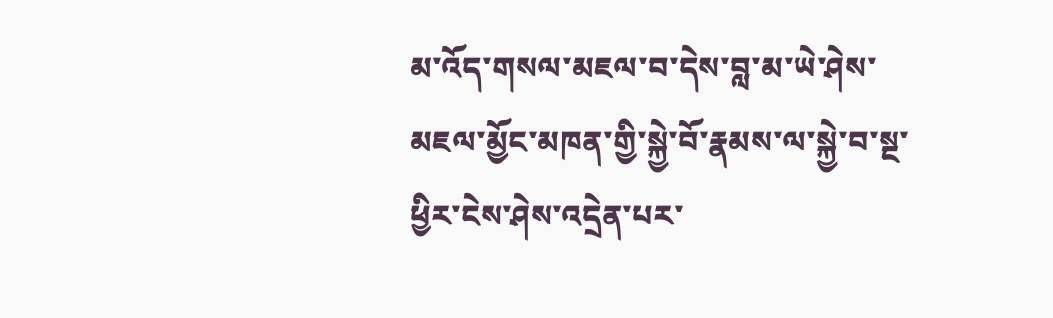མ་འོད་གསལ་མཇལ་བ་དེས་བླ་མ་ཡེ་ཤེས་མཇལ་མྱོང་མཁན་གྱི་སྐྱེ་བོ་རྣམས་ལ་སྐྱེ་བ་སྔ་ཕྱིར་ངེས་ཤེས་འདྲེན་པར་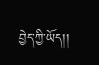བྱེད་ཀྱི་ཡོད།།